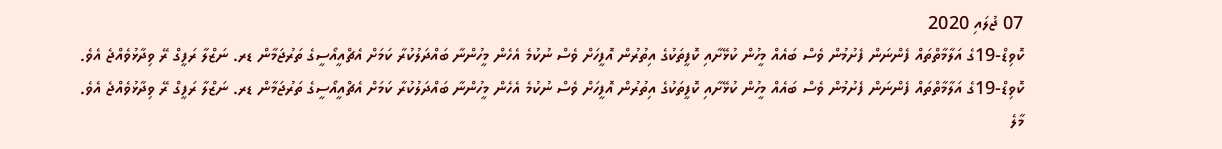07 ޖުލައި 2020
ކޮވިޑް-19ގެ އަލާމާތްތައް ފެންނަން ފެށުމުން ވެސް ބައެއް މީހުން ކުޅޭށާއި ކޮފީތަކުގެ އިތުރުން އޮފީހަށް ވެސް ނުކުމެ އެހެން މީހުންނާ ބައްދަލުކުރާ ކަމަށް އެޗްއީއޯސީގެ ތަރުޖަމާން ޑރ. ނަޒްލާ ރަފީގް ރޭ ވިދާޅުވެއްޖެ އެވެ.
ކޮވިޑް-19ގެ އަލާމާތްތައް ފެންނަން ފެށުމުން ވެސް ބައެއް މީހުން ކުޅޭށާއި ކޮފީތަކުގެ އިތުރުން އޮފީހަށް ވެސް ނުކުމެ އެހެން މީހުންނާ ބައްދަލުކުރާ ކަމަށް އެޗްއީއޯސީގެ ތަރުޖަމާން ޑރ. ނަޒްލާ ރަފީގް ރޭ ވިދާޅުވެއްޖެ އެވެ.
މާލެ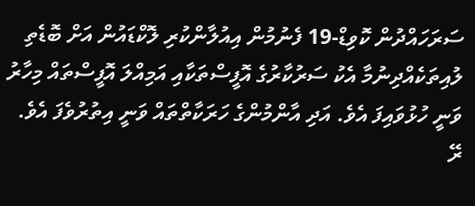ސަރަހައްދުން ކޮވިޑް-19 ފެނުމުން އިއުލާންކުރި ލޮކްޑައުން އަށް ބޮޑެތި ލުއިތަކެއްދިނުމާ އެކު ސަރުކާރުގެ އޮފީސްތަކާއި އަމިއްލަ އޮފީސްތައް މިހާރު ވަނީ ހުޅުވައިފަ އެވެ. އަދި އާންމުންގެ ހަރަކާތްތައް ވަނީ އިތުރުވެފަ އެވެ.
ރޭ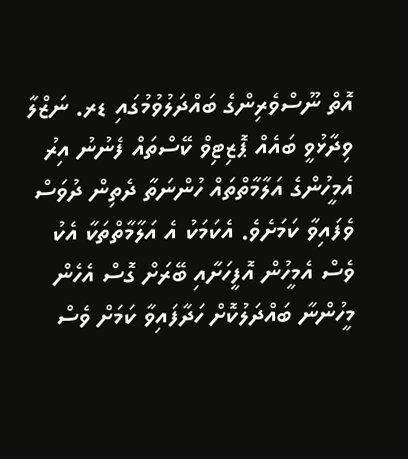އޮތް ނޫސްވެރިންގެ ބައްދަލުވުމުގައި ޑރ. ނަޒްލާ ވިދާޅުވީ ބައެއް ޕޮޒިޓިވް ކޭސްތައް ފެނުނު އިރު އެމީހުންގެ އަލާމާތްތައް ހުންނަތާ ދެތިން ދުވަސް ވެފައިވާ ކަމަށެވެ. އެކަމަކު އެ އަލާމާތްތަކާ އެކު ވެސް އެމީހުން އޮފީހަށާއި ބޭރަށް ގޮސް އެހެން މީހުންނާ ބައްދަލުކޮށް ހަދާފައިވާ ކަމަށް ވެސް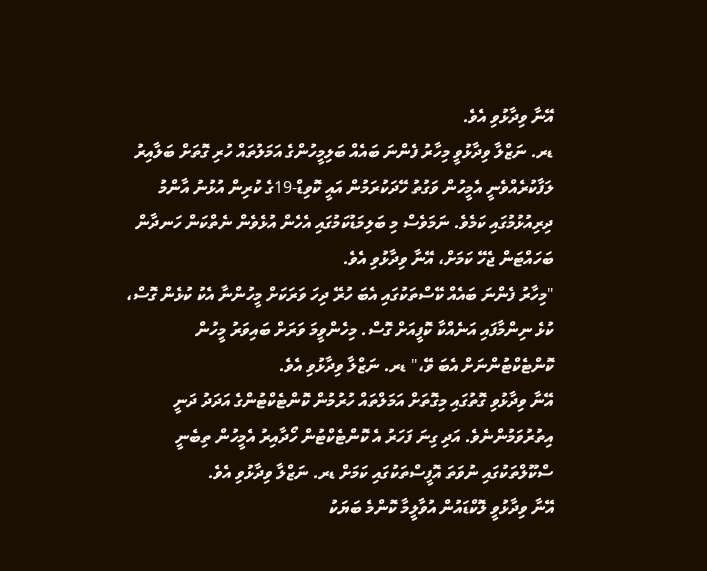އޭނާ ވިދާޅުވި އެވެ.
ޑރ. ނަޒްލާ ވިދާޅުވީ މިހާރު ފެންނަ ބައެއް ބަލިމީހުންގެ އަމަލުތައް ހުރި ގޮތަށް ބަލާއިރު ލަފާކުރެއްވެނީ އެމީހުން ވަގުތު ހޭދަކުރަމުން އައީ ކޮވިޑް-19ގެ ކުރިން އުޅުނު އާންމު ދިރިއުޅުމުގައި ކަމެވެ. ނަމަވެސް މި ބަލިމަޑުކަމުގައި އެހެން އުޅެވެން ނެތްކަން ހަނދާން ބަހައްޓަން ޖެހޭ ކަމަށް، އޭނާ ވިދާޅުވި އެވެ.
"މިހާރު ފެންނަ ބައެއް ކޭސްތަކުގައި އެބަ ހުރޭ ދިހަ ވަރަކަށް މީހުންނާ އެކު ކުޅެން ގޮސް، ކުޅެ ނިންމާފައި އަނެއްކާ ކޮފީއަށް ގޮސް. މިހެންވީމަ ވަރަށް ބައިވަރު މީހުން ކޮންޓެކްޓުންނަށް އެބަ ވޭ،" ޑރ. ނަޒްލާ ވިދާޅުވި އެވެ.
އޭނާ ވިދާޅުވި ގޮތުގައި މިގޮތަށް އަމަލްތައް ހުރުމުން ކޮންޓެކްޓުންގެ އަދަދު ދަނީ އިތުރުވަމުންނެވެ. އަދި ގިނަ ފަހަރު އެ ކޮންޓެކްޓުން ހޯދާއިރު އެމީހުން ތިބެނީ ސްކޫލްތަކުގައި ނުވަތަ އޮފީސްތަކުގައި ކަމަށް ޑރ. ނަޒްލާ ވިދާޅުވި އެވެ.
އޭނާ ވިދާޅުވީ ލޮކްޑައުން އުވާލީމާ ކޮންމެ ބަޔަކު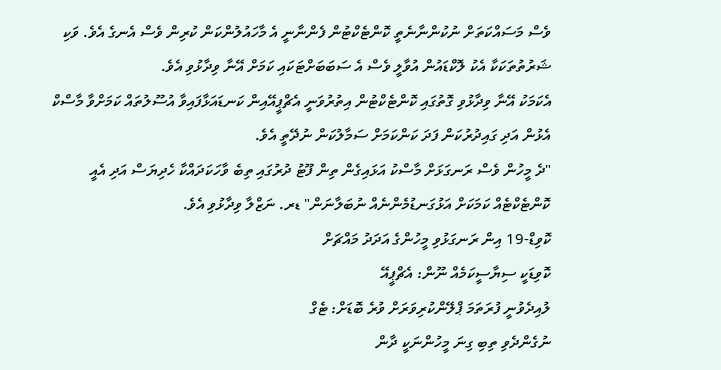ވެސް މަސައްކަތަށް ނުކުންނާނެތީ ކޮންޓެކްޓުން ފެންނާނީ އެ މާހައުލުންކަން ކުރިން ވެސް އެނގެ އެވެ. ވަކި ޝަރުތުތަކަކާ އެކު ލޮކްޑައުން އުވާލީ ވެސް އެ ސަބަބަށްޓަކައި ކަމަށް އޭނާ ވިދާޅުވި އެވެ.
އެކަމަކު އޭނާ ވިދާޅުވި ގޮތުގައި ކޮންޓެކްޓުން އިތުރުވަނީ އެޗްޕީއޭއިން ކަނޑައަޅާފައިވާ އުސޫލުތައް ކަމަށްވާ މާސްކް އެޅުން އަދި ގައިދުރުކަން ފަދަ ކަންކަމަށް ސަމާލުކަން ނުދޭތީ އެވެ.
"ދެ މީހުން ވެސް ރަނގަޅަށް މާސްކު އަޅައިގެން ތިން ފޫޓު ދުރުގައި ތިބެ ވާހަކަދައްކާ ހެދިޔަސް އަދި އެއީ ކޮންޓެކްޓެއް ކަމަކަށް އަޅުގަނޑުމެންނެއް ނުބަލާނަން" ޑރ. ނަޒްލާ ވިދާޅުވި އެވެ.
ކޮވިޑް-19 އިން ރަނގަޅުވި މީހުންގެ އަދަދު މައްޗަށް
ކޮވިޑަކީ ސިޔާސީކަމެއް ނޫން: އެޗްޕީއޭ
ލުއިދެވުނީ ފުރަތަމަ ޕްލޭންކުރިވަރަށް ވުރެ ބޮޑަށް: ޓެގް
ނުގެންދެވި ތިބި ގިނަ މީހުންނަކީ ދާން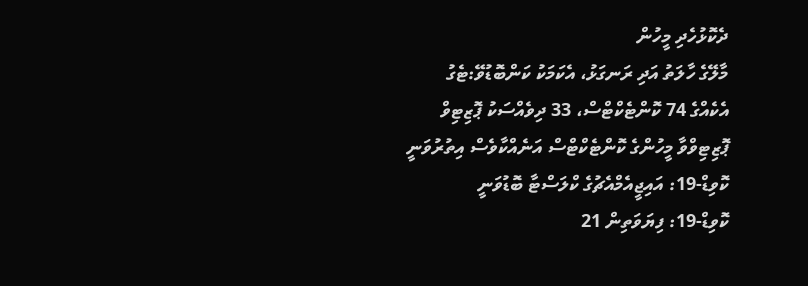ދެކޮޅުހެދި މީހުން
މާލޭގެ ހާލަތު އަދި ރަނގަޅު، އެކަމަކު ކަންބޮޑުވޭ:ޓެގު
އެކެއްގެ 74 ކޮންޓެކްޓްސް، 33 ދިވެއްސަކު ޕޮޒިޓިވް
ޕޮޒިޓިވްވާ މީހުންގެ ކޮންޓެކްޓްސް އަނެއްކާވެސް އިތުރުވަނީ
ކޮވިޑް-19: އައިޖީއެމްއެޗުގެ ކްލަސްޓާ ބޮޑުވަނީ
ކޮވިޑް-19: ފިޔަވަތިން 21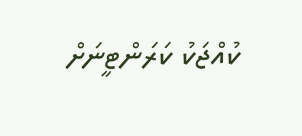ކުއްޖަކު ކަރަންޓީނަށް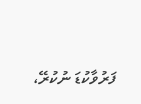ފަރުވާކުޑަ ނުކުރޭ،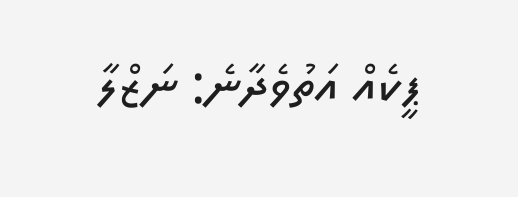ޕީކެއް އަތުވެދާނެ: ނަޒްލާ